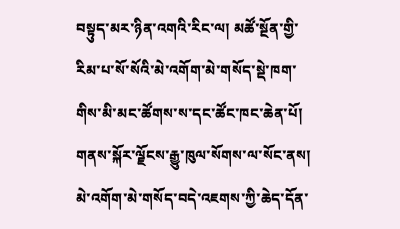བསྟུད་མར་ཉིན་འགའི་རིང་ལ། མཚོ་སྔོན་གྱི་རིམ་པ་སོ་སོའི་མེ་འགོག་མེ་གསོད་སྡེ་ཁག་གིས་མི་མང་ཚོགས་ས་དང་ཚོང་ཁང་ཆེན་པོ། གནས་སྐོར་ལྗོངས་རྒྱུ་ཁུལ་སོགས་ལ་སོང་ནས། མེ་འགོག་མེ་གསོད་བདེ་འཇགས་ཀྱི་ཆེད་དོན་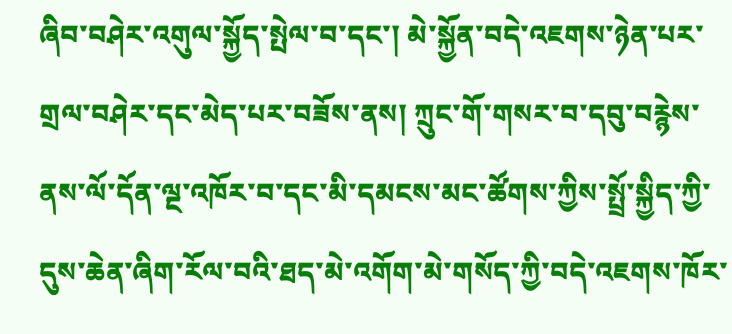ཞིབ་བཤེར་འགུལ་སྐྱོད་སྤེལ་བ་དང་། མེ་སྐྱོན་བདེ་འཇགས་ཉེན་པར་གྲལ་བཤེར་དང་མེད་པར་བཟོས་ནས། ཀྲུང་གོ་གསར་བ་དབུ་བརྙེས་ནས་ལོ་དོན་ལྔ་འཁོར་བ་དང་མི་དམངས་མང་ཚོགས་ཀྱིས་སྤྲོ་སྐྱིད་ཀྱི་དུས་ཆེན་ཞིག་རོལ་བའི་ཐད་མེ་འགོག་མེ་གསོད་ཀྱི་བདེ་འཇགས་ཁོར་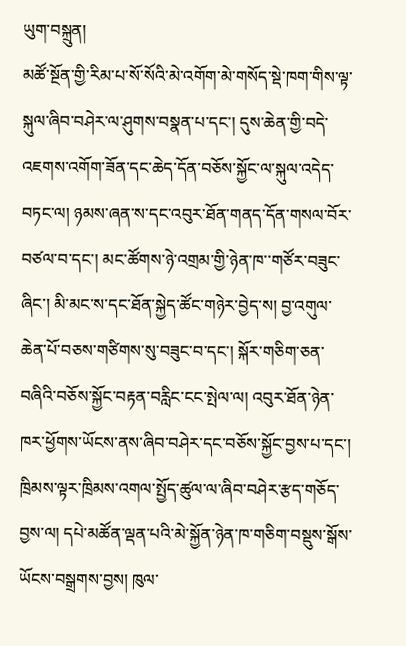ཡུག་བསྐྲུན།
མཚོ་སྔོན་གྱི་རིམ་པ་སོ་སོའི་མེ་འགོག་མེ་གསོད་སྡེ་ཁག་གིས་ལྟ་སྐུལ་ཞིབ་བཤེར་ལ་ཤུགས་བསྣན་པ་དང་། དུས་ཆེན་གྱི་བདེ་འཇགས་འགོག་ཟོན་དང་ཆེད་དོན་བཅོས་སྐྱོང་ལ་སྐུལ་འདེད་བཏང་ལ། ཉམས་ཞན་ས་དང་འབུར་ཐོན་གནད་དོན་གསལ་བོར་བཙལ་བ་དང་། མང་ཚོགས་ཉེ་འགྲམ་གྱི་ཉེན་ཁ་་གཙོར་བཟུང་ཞིང་། མི་མང་ས་དང་ཐོན་སྐྱེད་ཚོང་གཉེར་བྱེད་ས། བྱ་འགུལ་ཆེན་པོ་བཅས་གཙིགས་སུ་བཟུང་བ་དང་། སྐོར་གཅིག་ཅན་བཞིའི་བཅོས་སྐྱོང་བརྟན་བརླིང་ངང་སྤེལ་ལ། འབུར་ཐོན་ཉེན་ཁར་ཕྱོགས་ཡོངས་ནས་ཞིབ་བཤེར་དང་བཅོས་སྐྱོང་བྱས་པ་དང་། ཁྲིམས་ལྟར་ཁྲིམས་འགལ་སྤྱོད་ཚུལ་ལ་ཞིབ་བཤེར་རྩད་གཅོད་བྱས་ལ། དཔེ་མཚོན་ལྡན་པའི་མེ་སྐྱོན་ཉེན་ཁ་གཅིག་བསྡུས་སྒོས་ཡོངས་བསྒྲགས་བྱས། ཁུལ་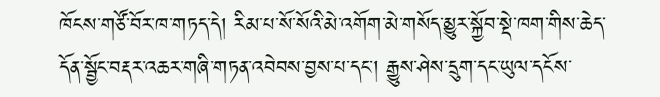ཁོངས་གཙོ་བོར་ཁ་གཏད་དེ། རིམ་པ་སོ་སོའི་མེ་འགོག་མེ་གསོད་མྱུར་སྐྱོབ་སྡེ་ཁག་གིས་ཆེད་དོན་སྦྱོང་བརྡར་འཆར་གཞི་གཏན་འབེབས་བྱས་པ་དང་། རྒྱུས་ཤེས་དྲུག་དང་ཡུལ་དངོས་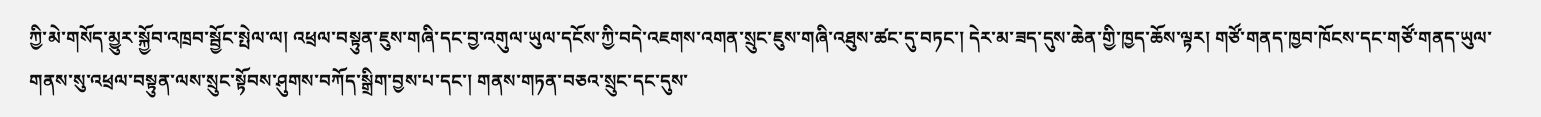ཀྱི་མེ་གསོད་མྱུར་སྐྱོབ་འཁྲབ་སྦྱོང་སྤེལ་ལ། འཕྲལ་བསྟུན་ཇུས་གཞི་དང་བྱ་འགུལ་ཡུལ་དངོས་ཀྱི་བདེ་འཇགས་འགན་སྲུང་ཇུས་གཞི་འཐུས་ཚང་དུ་བཏང་། དེར་མ་ཟད་དུས་ཆེན་གྱི་ཁྱད་ཆོས་ལྟར། གཙོ་གནད་ཁྱབ་ཁོངས་དང་གཙོ་གནད་ཡུལ་གནས་སུ་འཕྲལ་བསྟུན་ལས་སྲུང་སྟོབས་ཤུགས་བཀོད་སྒྲིག་བྱས་པ་དང་། གནས་གཏན་བཅའ་སྲུང་དང་དུས་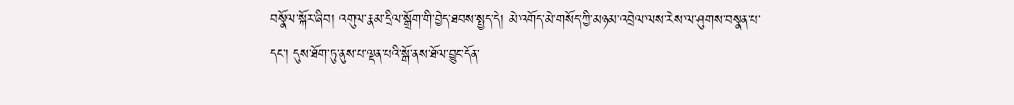བསྣོལ་སྐོར་ཞིབ། འགུལ་རྣམ་དྲིལ་སྒྲོག་གི་བྱེད་ཐབས་སྤྱད་དེ། མེ་འགོད་མེ་གསོད་ཀྱི་མཉམ་འབྲེལ་ལས་རེས་ལ་ཤུགས་བསྣན་པ་དང་། དུས་ཐོག་ཏུ་ནུས་པ་ལྡན་པའི་སྒོ་ནས་ཐོལ་བྱུང་དོན་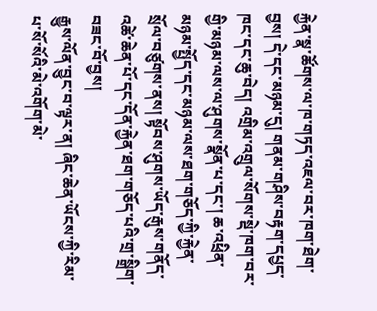རྐྱེན་སྣ་ཚོགས་ལ་ཁ་གཏད་འཇལ་བར་ཁག་ཐེག་བྱས། དེ་དང་མཉམ་དུ། གནམ་གཤིས་བརྟག་དཔྱད་ཁང་དང་ཆུ་བེད། འགྲིམ་འགྲུལ་སོགས་སྡེ་ཁག་བར་གྱི་མཉམ་ལས་ལ་ཤུགས་སྣོན་པ་དང་། ཆ་འཕྲིན་མཉམ་སྤྱོད་དང་མཉམ་ལས་ཐག་གཅོད་ཀྱི་རྐྱེན་སྲོལ་བཙུགས་ནས། སྟོབས་ཤུགས་ཡོད་རྒུས་གནོད་འཚེ་ཆེན་པོ་དང་དོན་རྐྱེན་ཐག་གཅོད་པའི་གྲ་སྒྲིག་བཟང་བོ་བྱས།
རྒྱུས་ལོན་བྱུང་བ་ལྟར་ན། ཞིང་ཆེན་ཡོངས་ཀྱི་རིམ་པ་སོ་སོའི་མེ་འགོག་མེ་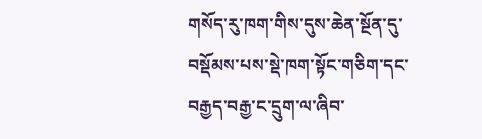གསོད་རུ་ཁག་གིས་དུས་ཆེན་སྔོན་དུ་བསྡོམས་པས་སྡེ་ཁག་སྟོང་གཅིག་དང་བརྒྱད་བརྒྱ་ང་དྲུག་ལ་ཞིབ་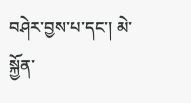བཤེར་བྱས་པ་དང་། མེ་སྐྱོན་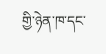གྱི་ཉེན་ཁ་དང་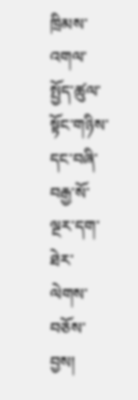ཁྲིམས་འགལ་སྤྱོད་ཚུལ་སྟོང་གཉིས་དང་བཞི་བརྒྱ་སོ་ལྔར་དག་ཐེར་ལེགས་བཅོས་བྱས།